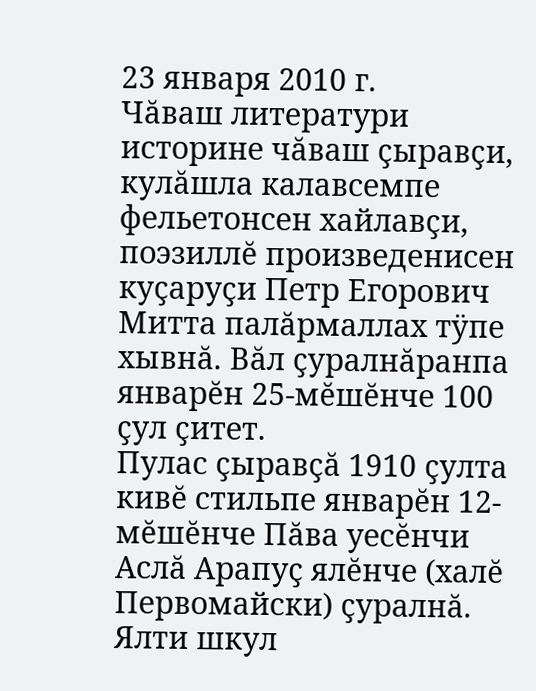23 января 2010 г.
Чăваш литератури историне чăваш çыравçи, кулăшла калавсемпе фельетонсен хайлавçи, поэзиллĕ произведенисен куçаруçи Петр Егорович Митта палăрмаллах тÿпе хывнă. Вăл çуралнăранпа январĕн 25-мĕшĕнче 100 çул çитет.
Пулас çыравçă 1910 çулта кивĕ стильпе январĕн 12-мĕшĕнче Пăва уесĕнчи Аслă Арапуç ялĕнче (халĕ Первомайски) çуралнă. Ялти шкул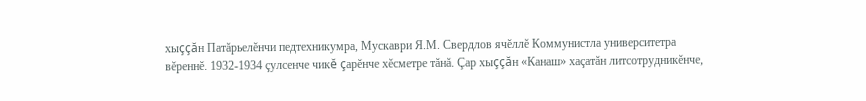хыççăн Патăрьелĕнчи педтехникумра, Мускаври Я.М. Свердлов ячĕллĕ Коммунистла университетра вĕреннĕ. 1932-1934 çулсенче чикĕ çарĕнче хĕсметре тăнă. Çар хыççăн «Канаш» хаçатăн литсотрудникĕнче,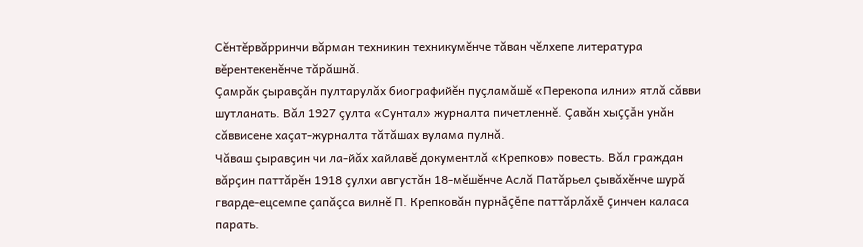Сĕнтĕрвăрринчи вăрман техникин техникумĕнче тăван чĕлхепе литература вĕрентекенĕнче тăрăшнă.
Çамрăк çыравçăн пултарулăх биографийĕн пуçламăшĕ «Перекопа илни» ятлă сăвви шутланать. Вăл 1927 çулта «Сунтал» журналта пичетленнĕ. Çавăн хыççăн унăн сăввисене хаçат-журналта тăтăшах вулама пулнă.
Чăваш çыравçин чи ла-йăх хайлавĕ документлă «Крепков» повесть. Вăл граждан вăрçин паттăрĕн 1918 çулхи августăн 18-мĕшĕнче Аслă Патăрьел çывăхĕнче шурă гварде-ецсемпе çапăçса вилнĕ П. Крепковăн пурнăçĕпе паттăрлăхĕ çинчен каласа парать.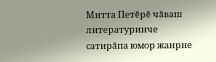Митта Петĕрĕ чăваш литературинче сатирăпа юмор жанрне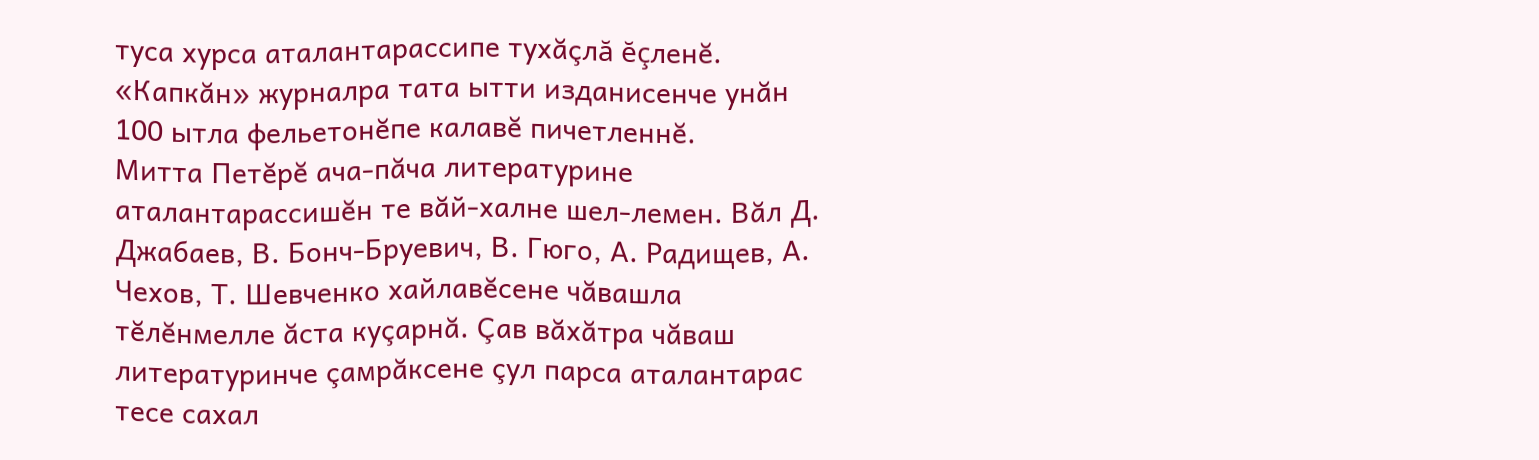туса хурса аталантарассипе тухăçлă ĕçленĕ. «Капкăн» журналра тата ытти изданисенче унăн 100 ытла фельетонĕпе калавĕ пичетленнĕ.
Митта Петĕрĕ ача-пăча литературине аталантарассишĕн те вăй-халне шел-лемен. Вăл Д. Джабаев, В. Бонч-Бруевич, В. Гюго, А. Радищев, А. Чехов, Т. Шевченко хайлавĕсене чăвашла тĕлĕнмелле ăста куçарнă. Çав вăхăтра чăваш литературинче çамрăксене çул парса аталантарас тесе сахал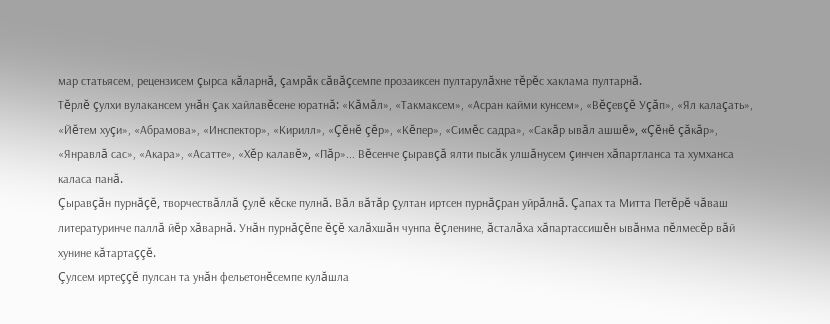мар статьясем, рецензисем çырса кăларнă, çамрăк сăвăçсемпе прозаиксен пултарулăхне тĕрĕс хаклама пултарнă.
Тĕрлĕ çулхи вулакансем унăн çак хайлавĕсене юратнă: «Кăмăл», «Такмаксем», «Асран кайми кунсем», «Вĕçевçĕ Уçăп», «Ял калаçать», «Йĕтем хуçи», «Абрамова», «Инспектор», «Кирилл», «Çĕнĕ çĕр», «Кĕпер», «Симĕс садра», «Сакăр ывăл ашшĕ», «Çĕнĕ çăкăр», «Янравлă сас», «Акара», «Асатте», «Хĕр калавĕ», «Пăр»... Вĕсенче çыравçă ялти пысăк улшăнусем çинчен хăпартланса та хумханса каласа панă.
Çыравçăн пурнăçĕ, творчествăллă çулĕ кĕске пулнă. Вăл вăтăр çултан иртсен пурнăçран уйрăлнă. Çапах та Митта Петĕрĕ чăваш литературинче паллă йĕр хăварнă. Унăн пурнăçĕпе ĕçĕ халăхшăн чунпа ĕçленине, ăсталăха хăпартассишĕн ывăнма пĕлмесĕр вăй хунине кăтартаççĕ.
Çулсем иртеççĕ пулсан та унăн фельетонĕсемпе кулăшла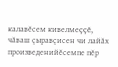калавĕсем кивелмеççĕ, чăваш çыравçисен чи лайăх произведенийĕсемпе пĕр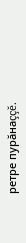ретре пурăнаççĕ.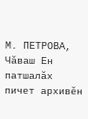М. ПЕТРОВА,
Чăваш Ен патшалăх
пичет архивĕн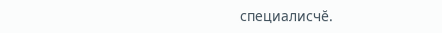специалисчĕ.